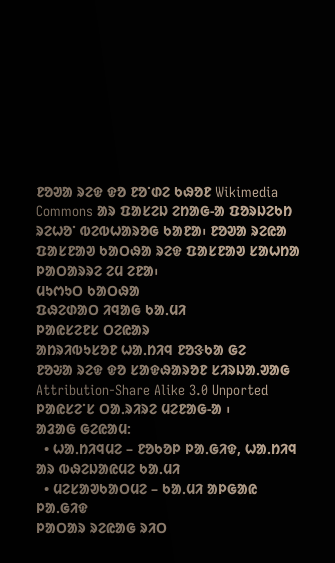ᱱᱚᱣᱟ ᱨᱮᱫ ᱫᱚ ᱱᱚᱸᱰᱮ ᱠᱷᱚᱱ Wikimedia Commons ᱟᱨ ᱯᱟᱥᱮᱡ ᱮᱴᱟᱜ-ᱟ ᱯᱚᱨᱡᱮᱠᱴ ᱨᱮᱦᱚᱸ ᱵᱮᱵᱦᱟᱨᱚᱜ ᱠᱟᱱᱟ᱾ ᱱᱚᱣᱟ ᱨᱮᱭᱟ ᱯᱟᱥᱱᱟᱣ ᱠᱟᱛᱷᱟ ᱨᱮᱫ ᱯᱟᱥᱱᱟᱣ ᱥᱟᱦᱴᱟ ᱞᱟᱛᱟᱨᱨᱮ ᱮᱢ ᱮᱱᱟ᱾
ᱢᱩᱬᱩᱛ ᱠᱟᱛᱷᱟ
ᱯᱷᱮᱰᱟᱛ ᱤᱧᱟᱜ ᱠᱟᱹᱢᱤ
ᱞᱟᱭᱥᱮᱱᱥ ᱛᱮᱭᱟᱨ
ᱟᱴᱨᱤᱵᱩᱥᱚᱱ ᱦᱟᱹᱴᱤᱧ ᱱᱚᱝᱠᱟ ᱜᱮ
ᱱᱚᱶᱟ ᱨᱮᱫ ᱫᱚ ᱥᱟᱫᱷᱟᱨᱚᱱ ᱥᱤᱨᱡᱟᱹᱣᱟᱜ Attribution-Share Alike 3.0 Unported ᱞᱟᱭᱥᱮᱸᱥ ᱛᱟᱹᱨᱤᱨᱮ ᱢᱮᱱᱟᱜ-ᱟ ᱾
ᱟᱲᱟᱜ ᱜᱮᱭᱟᱢ:
  • ᱦᱟᱹᱴᱤᱧᱢᱮ – ᱱᱚᱠᱚᱞ ᱞᱟᱹᱜᱤᱫ, ᱦᱟᱹᱴᱤᱧ ᱟᱨ ᱵᱷᱮᱡᱟᱭᱢᱮ ᱠᱟᱹᱢᱤ
  • ᱢᱮᱥᱟᱣᱠᱟᱛᱢᱮ – ᱠᱟᱹᱢᱤ ᱟᱞᱜᱟᱭ ᱞᱟᱹᱜᱤᱫ
ᱞᱟᱛᱟᱨ ᱨᱮᱭᱟᱜ ᱨᱤᱛ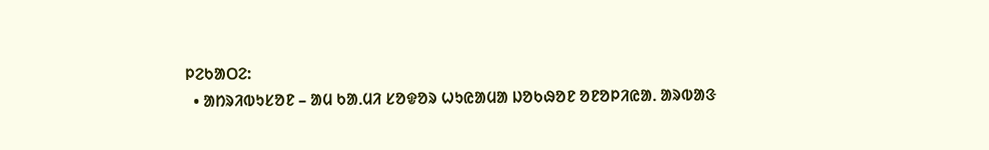ᱞᱮᱠᱟᱛᱮ:
  • ᱟᱴᱨᱤᱵᱩᱥᱚᱱ – ᱟᱢ ᱠᱟᱹᱢᱤ ᱥᱚᱫᱚᱨ ᱦᱩᱭᱟᱢᱟ ᱡᱚᱠᱷᱚᱱ ᱚᱱᱚᱞᱤᱭᱟᱹ ᱟᱨᱵᱟᱝ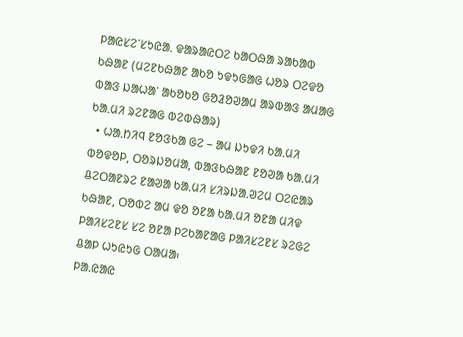ᱞᱟᱭᱥᱮᱸᱥᱩᱭᱟᱹ ᱫᱟᱨᱟᱭᱛᱮ ᱠᱟᱛᱷᱟ ᱨᱟᱠᱟᱵ ᱠᱷᱟᱱ (ᱢᱮᱱᱠᱷᱟᱱ ᱟᱠᱚ ᱩᱫᱩᱜᱟᱜ ᱦᱚᱨ ᱛᱮᱫᱚ ᱵᱟᱝ ᱡᱟᱦᱟᱸ ᱟᱠᱚᱠᱚ ᱜᱚᱲᱚᱣᱟᱢ ᱟᱨᱵᱟᱝ ᱟᱢᱟᱜ ᱠᱟᱹᱢᱤ ᱨᱮᱱᱟᱜ ᱵᱮᱵᱷᱟᱨ)
  • ᱦᱟᱹᱴᱤᱧ ᱱᱚᱝᱠᱟ ᱜᱮ – ᱟᱢ ᱡᱩᱫᱤ ᱠᱟᱹᱢᱤ ᱵᱚᱫᱚᱞ, ᱛᱚᱨᱡᱚᱢᱟ, ᱵᱟᱝᱠᱷᱟᱱ ᱱᱚᱣᱟ ᱠᱟᱹᱢᱤ ᱪᱮᱛᱟᱱᱨᱮ ᱱᱟᱣᱟ ᱠᱟᱹᱢᱤ ᱥᱤᱨᱡᱟᱹᱣᱮᱢ ᱛᱮᱭᱟᱨ ᱠᱷᱟᱱ, ᱛᱚᱵᱮ ᱟᱢ ᱫᱚ ᱚᱱᱟ ᱠᱟᱹᱢᱤ ᱚᱱᱟ ᱢᱤᱫ ᱞᱟᱤᱥᱮᱱᱥ ᱥᱮ ᱚᱱᱟ ᱞᱮᱠᱟᱱᱟᱜ ᱞᱟᱤᱥᱮᱱᱥ ᱨᱮᱜᱮ ᱪᱟᱞ ᱦᱩᱭᱩᱜ ᱛᱟᱢᱟ᱾
ᱞᱟ.ᱭᱟᱭ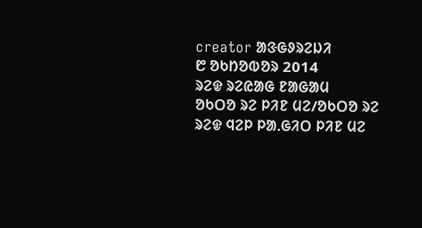creator ᱟᱝᱜᱽᱨᱮᱡᱤ
᱘ ᱚᱠᱴᱚᱵᱚᱨ 2014
ᱨᱮᱫ ᱨᱮᱭᱟᱜ ᱱᱟᱜᱟᱢ
ᱚᱠᱛᱚ ᱨᱮ ᱞᱤᱱ ᱢᱮ/ᱚᱠᱛᱚ ᱨᱮ ᱨᱮᱫ ᱧᱮᱞ ᱞᱟᱹᱜᱤᱛ ᱞᱤᱱ ᱢᱮ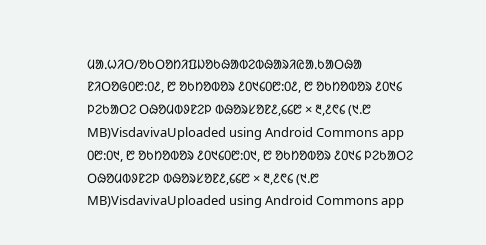ᱢᱟᱹᱦᱤᱛ/ᱚᱠᱛᱚᱴᱤᱯᱡᱚᱠᱷᱟᱵᱮᱵᱷᱟᱨᱤᱭᱟᱹᱠᱟᱛᱷᱟ
ᱱᱤᱛᱚᱜ᱐᱘:᱐᱒, ᱘ ᱚᱠᱴᱚᱵᱚᱨ ᱒᱐᱑᱔᱐᱘:᱐᱒, ᱘ ᱚᱠᱴᱚᱵᱚᱨ ᱒᱐᱑᱔ ᱞᱮᱠᱟᱛᱮ ᱛᱷᱚᱢᱵᱽᱱᱮᱞ ᱵᱷᱚᱨᱥᱚᱱ᱒,᱔᱔᱘ × ᱓,᱒᱖᱔ (᱑.᱘ MB)VisdavivaUploaded using Android Commons app
᱐᱘:᱐᱑, ᱘ ᱚᱠᱴᱚᱵᱚᱨ ᱒᱐᱑᱔᱐᱘:᱐᱑, ᱘ ᱚᱠᱴᱚᱵᱚᱨ ᱒᱐᱑᱔ ᱞᱮᱠᱟᱛᱮ ᱛᱷᱚᱢᱵᱽᱱᱮᱞ ᱵᱷᱚᱨᱥᱚᱱ᱒,᱔᱔᱘ × ᱓,᱒᱖᱔ (᱑.᱘ MB)VisdavivaUploaded using Android Commons app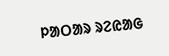ᱞᱟᱛᱟᱨ ᱨᱮᱭᱟᱜ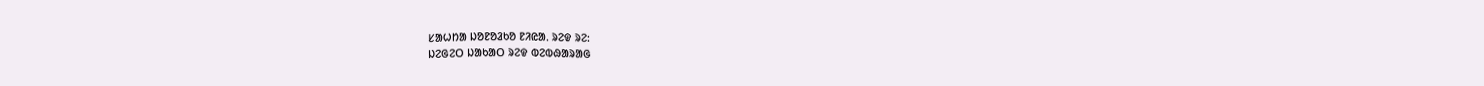ᱥᱟᱦᱴᱟ ᱡᱚᱱᱚᱲᱠᱚ ᱱᱤᱭᱟᱹ ᱨᱮᱫ ᱨᱮ:
ᱡᱮᱜᱮᱛ ᱡᱟᱠᱟᱛ ᱨᱮᱫ ᱵᱮᱵᱷᱟᱨᱟᱜ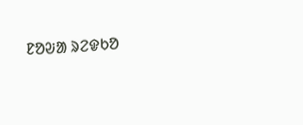ᱱᱚᱶᱟ ᱨᱮᱫᱠᱚ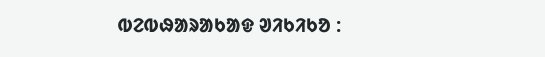ᱵᱮᱵᱷᱟᱨᱟᱠᱟᱫ ᱣᱤᱠᱤᱠᱚ :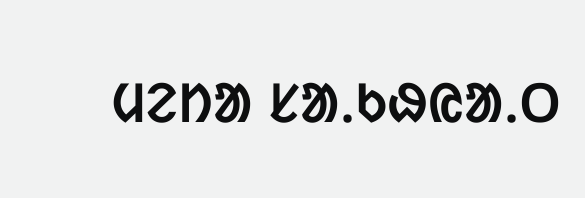ᱢᱮᱴᱟ ᱥᱟᱹᱠᱷᱭᱟᱹᱛ